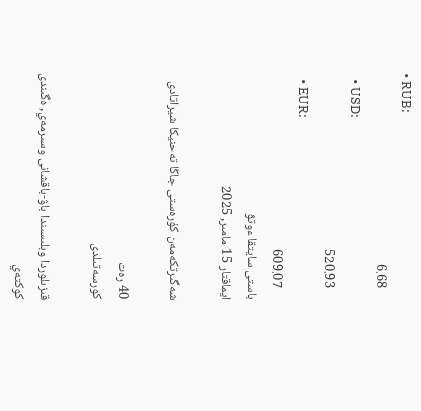• RUB:
    6.68
  • USD:
    520.93
  • EUR:
    609.07
باستى سايتقا ءوتۋ
ايماقتار 15 مامىر, 2025

شەگىرتكەمەن كۇرەستى جاڭا تەحنيكا شيراتادى

40 رەت
كورسەتىلدى

قىزىلوردا وبلىسىندا باۋ-باقشانى وسىرمەي, ەگىندى كوكتەي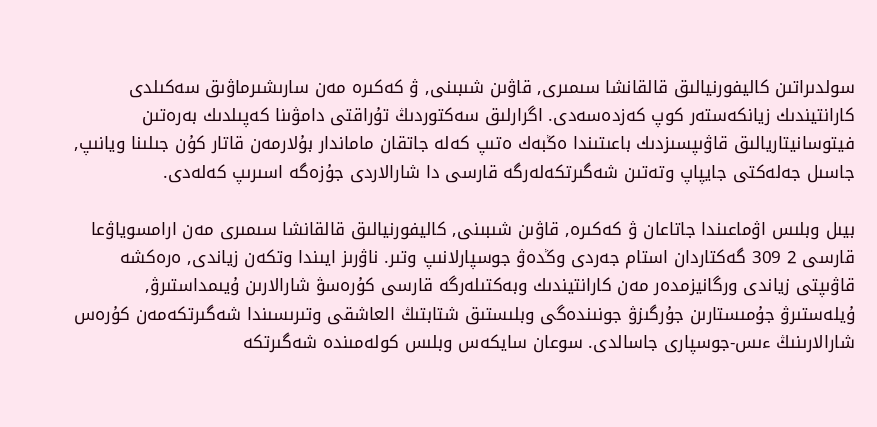سولدىراتىن كاليفورنيالىق قالقانشا سىمىرى, قاۋىن شىبىنى, ۋ كەكىرە مەن سارىشىرماۋىق سەكىلدى كارانتيندىك زيانكەستەر كوپ كەزدەسەدى. اگرارلىق سەكتوردىڭ تۇراقتى دامۋىنا كەپىلدىك بەرەتىن فيتوسانيتاريالىق قاۋىپسىزدىك باعىتىندا ەڭبەك ەتىپ كەلە جاتقان ماماندار بۇلارمەن قاتار كۇن جىلىنا ويانىپ, جاسىل جەلەكتى جايپاپ وتەتىن شەگىرتكەلەرگە قارسى دا شارالاردى جۇزەگە اسىرىپ كەلەدى.

بيىل وبلىس اۋماعىندا جاتاعان ۋ كەكىرە, قاۋىن شىبىنى, كاليفورنيالىق قالقانشا سىمىرى مەن ارامسوياۋعا قارسى 2 309 گەكتاردان استام جەردى وڭدەۋ جوسپارلانىپ وتىر. ناۋرىز ايىندا وتكەن زياندى, ەرەكشە قاۋىپتى زياندى ورگانيزمدەر مەن كارانتيندىك وبەكتىلەرگە قارسى كۇرەسۋ شارالارىن ۇيىمداستىرۋ, ۇيلەستىرۋ جۇمىستارىن جۇرگىزۋ جونىندەگى وبلىستىق شتابتىڭ العاشقى وتىرىسىندا شەگىرتكەمەن كۇرەس شارالارىنىڭ ءىس-جوسپارى جاسالدى. سوعان سايكەس وبلىس كولەمىندە شەگىرتكە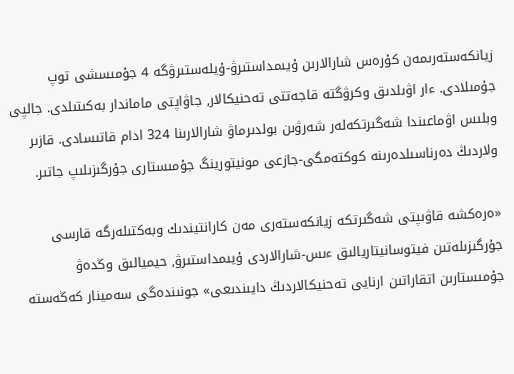زيانكەستەرىمەن كۇرەس شارالارىن ۇيىمداستىرۋ-ۇيلەستىرۋگە 4 جۇمىسشى توپ جۇمىلادى. ءار اۋىلدىق وكرۋگتە قاجەتتى تەحنيكالار, جاۋاپتى ماماندار بەكىتىلدى. جالپى وبلىس اۋماعىندا شەگىرتكەلەر شەرۋىن بولدىرماۋ شارالارىنا 324 ادام قاتىسادى. قازىر ولاردىڭ دەرناسىلدەرىنە كوكتەمگى-جازعى مونيتورينگ جۇمىستارى جۇرگىزىلىپ جاتىر.

«ەرەكشە قاۋىپتى شەگىرتكە زيانكەستەرى مەن كارانتيندىك وبەكتىلەرگە قارسى جۇرگىزىلەتىن فيتوسانيتاريالىق ءىس-شارالاردى ۇيىمداستىرۋ, حيميالىق وڭدەۋ جۇمىستارىن اتقاراتىن ارنايى تەحنيكالاردىڭ دايىندىعى» جونىندەگى سەمينار كەڭەستە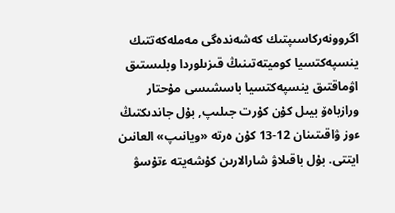اگروونەركاسىپتىك كەشەندەگى مەملەكەتتىك ينسپەكتسيا كوميتەتىنىڭ قىزىلوردا وبلىستىق اۋماقتىق ينسپەكتسيا باسشىسى مۇحتار ورازباەۆ بيىل كۇن كۇرت جىلىپ, بۇل جاندىكتىڭ ءوز ۋاقىتىنان 12-13 كۇن ەرتە «ويانىپ» العانىن ايتتى. بۇل باقىلاۋ شارالارىن كۇشەيتە ءتۇسۋ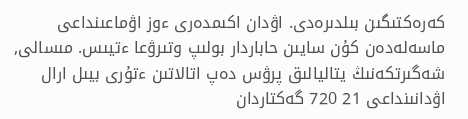كەرەكتىگىن بىلدىرەدى. اۋدان اكىمدەرى ءوز اۋماعىنداعى ماسەلەدەن كۇن سايىن حاباردار بولىپ وتىرۋعا ءتيىس. مىسالى, شەگىرتكەنىڭ يتاليالىق پرۋس دەپ اتالاتىن ءتۇرى بيىل ارال اۋدانىنداعى 21 720 گەكتاردان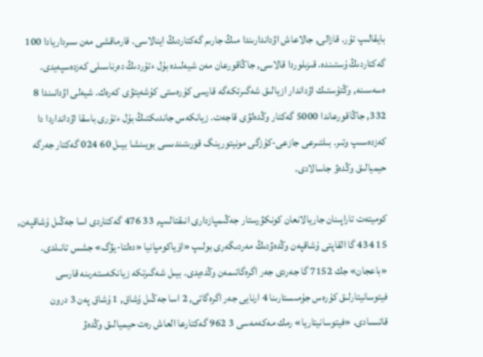بايقالىپ تۇر. قازالى, جالاعاش اۋداندارىندا مىڭ جارىم گەكتاردىڭ اينالاسى. قارماقشى مەن سىرداريادا 100 گەكتاردىڭ ۇستىندە. قىزىلوردا قالاسى, جاڭاقورعان مەن شيەلىدە بۇل ءتۇردىڭ دەرناسىلى كەزدەسپەيدى. ەسەسىنە, وڭتۇستىك اۋداندار ازيالىق شەگىرتكەگە قارسى كۇرەستى كۇشەيتۋى كەرەك. شيەلى اۋدانىندا 8 332, جاڭاقورعاندا 5000 گەكتار وڭدەلۋى قاجەت. زيانكەس جاندىكتىڭ بۇل ءتۇرى باسقا اۋدانداردا دا كەزدەسىپ وتىر. بىلتىرعى جازعى-كۇزگى مونيتورينگ قورىتىندىسى بويىنشا بيىل 60 024 گەكتار جەرگە حيميالىق وڭدەۋ جاسالادى.

كوميتەت تاراپىنان جاريالانعان كونكۋرستار جەڭىمپازدارى انىقتالىپ, 33 476 گەكتاردى اسا جەڭىل ۇشاقپەن, 15 434 گا القاپتى ۇشاقپەن وڭدەۋدىڭ مەردىگەرى بولىپ «اۆياكومپانيا «دەلتا-يۋگ» جشس تانىلدى. «باعجان» جك 7152 گا جەردى جەر اگرەگاتىمەن وڭدەيدى. بيىل شەگىرتكە زيانكەستەرىنە قارسى فيتوسانيتارلىق كۇرەس جۇمىستارىنا 4 ارنايى جەر اگرەگاتى, 2 اسا جەڭىل ۇشاق, 1 ۇشاق پەن 3 درون قاتىسادى. «فيتوسانيتاريا» رمك مەكەمەسى 3 962 گەكتارعا العاش رەت حيميالىق وڭدەۋ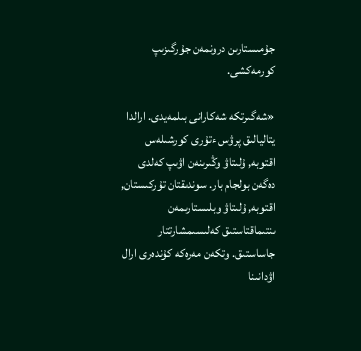جۇمىستارىن درونمەن جۇرگىزىپ كورمەكشى.

«شەگىرتكە شەكارانى بىلمەيدى. ارالدا يتاليالىق پرۋس ءتۇرى كورشىلەس اقتوبە, ۇلىتاۋ وڭىرىنەن اۋىپ كەلدى دەگەن بولجام بار. سوندىقتان تۇركىستان, اقتوبە, ۇلىتاۋ وبلىستارىمەن ىنتىماقتاستىق كەلىسىمشارتتار جاساستىق. وتكەن مەرەكە كۇندەرى ارال اۋدانىنا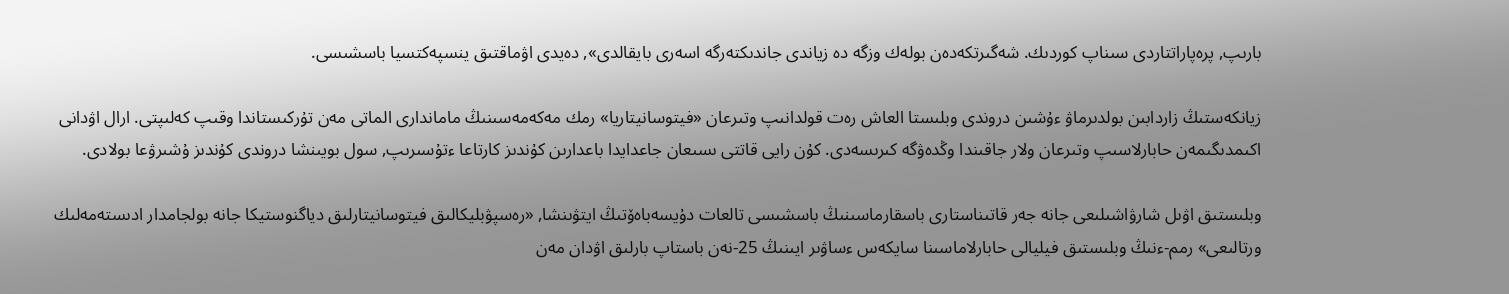بارىپ, پرەپاراتتاردى سىناپ كوردىك. شەگىرتكەدەن بولەك وزگە دە زياندى جاندىكتەرگە اسەرى بايقالدى», دەيدى اۋماقتىق ينسپەكتسيا باسشىسى.

زيانكەستىڭ زاردابىن بولدىرماۋ ءۇشىن دروندى وبلىستا العاش رەت قولدانىپ وتىرعان «فيتوسانيتاريا» رمك مەكەمەسىنىڭ ماماندارى الماتى مەن تۇركىستاندا وقىپ كەلىپتى. ارال اۋدانى اكىمدىگىمەن حابارلاسىپ وتىرعان ولار جاقىندا وڭدەۋگە كىرىسەدى. كۇن رايى قاتتى ىسىعان جاعدايدا باعدارىن كۇندىز كارتاعا ءتۇسىرىپ, سول بويىنشا دروندى كۇندىز ۇشىرۋعا بولادى.

وبلىستىق اۋىل شارۋاشىلىعى جانە جەر قاتىناستارى باسقارماسىنىڭ باسشىسى تالعات دۇيسەباەۆتىڭ ايتۋىنشا, «رەسپۋبليكالىق فيتوسانيتارلىق دياگنوستيكا جانە بولجامدار ادىستەمەلىك ورتالىعى» رمم-ءنىڭ وبلىستىق فيليالى حابارلاماسىنا سايكەس ءساۋىر ايىنىڭ 25-نەن باستاپ بارلىق اۋدان مەن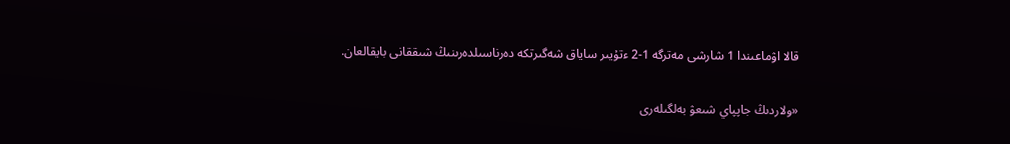قالا اۋماعىندا 1 شارشى مەترگە 1-2 ءتۇيىر ساياق شەگىرتكە دەرناسىلدەرىنىڭ شىققانى بايقالعان.

«ولاردىڭ جاپپاي شىعۋ بەلگىلەرى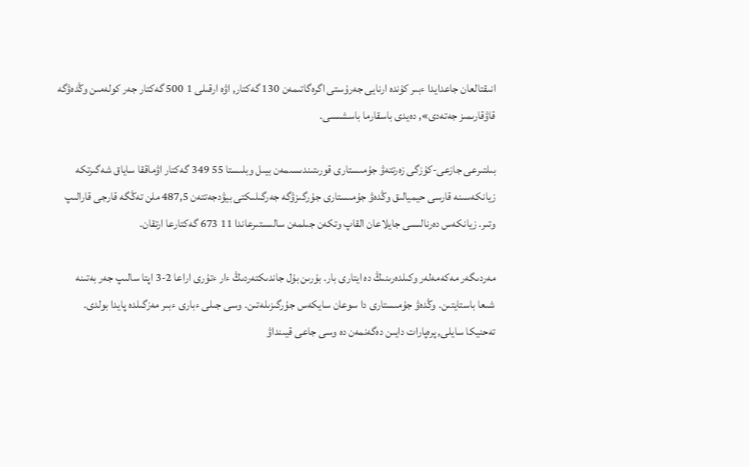انىقتالعان جاعدايدا ءبىر كۇندە ارنايى جەرۇستى اگرەگاتىمەن 130 گەكتار, اۋە ارقىلى 1 500 گەكتار جەر كولەمىن وڭدەۋگە قاۋقارىمىز جەتەدى», دەيدى باسقارما باسشىسى.

بىلتىرعى جازعى-كۇزگى زەرتتەۋ جۇمىستارى قورىتىندىسىمەن بيىل وبلىستا 55 349 گەكتار اۋماققا ساياق شەگىرتكە زيانكەسىنە قارسى حيميالىق وڭدەۋ جۇمىستارى جۇرگىزۋگە جەرگىلىكتى بيۋدجەتتەن 487,5 ملن تەڭگە قارجى قارالىپ وتىر. زيانكەس دەرنالىسى جايلاعان القاپ وتكەن جىلمەن سالىستىرعاندا 11 673 گەكتارعا ارتقان.

مەردىگەر مەكەمەلەر وكىلدەرىنىڭ دە ايتارى بار. بۇرىن بۇل جاندىكتەردىڭ ءار ءتۇرى اراعا 2-3 اپتا سالىپ جەر بەتىنە شىعا باستايتىن. وڭدەۋ جۇمىستارى دا سوعان سايكەس جۇرگىزىلەتىن. وسى جىلى ءبارى ءبىر مەزگىلدە پايدا بولدى. تەحنيكا سايلى, پرەپارات دايىن دەگەنمەن دە وسى جاعى قيىنداۋ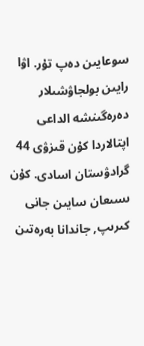سوعايىن دەپ تۇر. اۋا رايىن بولجاۋشىلار دەرەگىنشە الداعى اپتالاردا كۇن قىزۋى 44 گرادۋستان اسادى. كۇن ىسىعان سايىن جانى كىرىپ, جاندانا بەرەتىن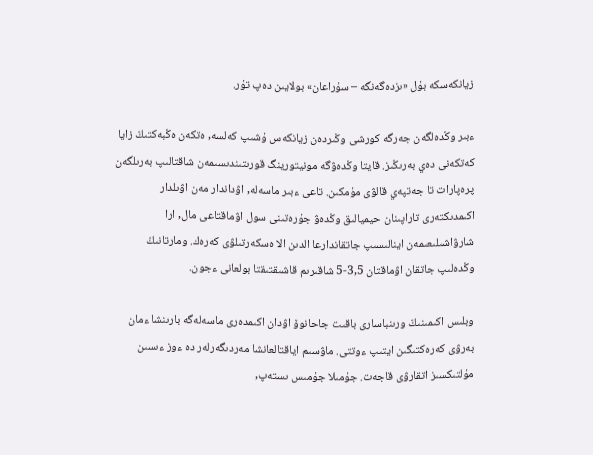زيانكەسكە بۇل «ىزدەگەنگە – سۇراعان» بولايىن دەپ تۇر.

ءبىر وڭدەلگەن جەرگە كورشى وڭىردەن زيانكەس ۇشىپ كەلسە, ەتكەن ەڭبەكتىڭ زايا كەتكەنى دەي بەرىڭىز. قايتا وڭدەۋگە مونيتورينگ قورىتىندىسىمەن شاقتالىپ بەرىلگەن پرەپارات تا جەتپەي قالۋى مۇمكىن. تاعى ءبىر ماسەلە, اۋداندار مەن اۋىلدار اكىمدىكتەرى تاراپىنان حيميالىق وڭدەۋ جۇرەتىنى سول اۋماقتاعى مال, ارا شارۋاشىلىعىمەن اينالىسىپ جاتقاندارعا الدىن الا ەسكەرتىلۋى كەرەك. ومارتانىڭ وڭدەلىپ جاتقان اۋماقتان 3,5-5 شاقىرىم قاشىقتىقتا بولعانى ءجون.

وبلىس اكىمىنىڭ ورىنباسارى باقىت جاحانوۆ اۋدان اكىمدەرى ماسەلەگە بارىنشا ءمان بەرۋى كەرەكتىگىن ايتىپ ءوتتى. ماۋسىم اياقتالعانشا مەردىگەرلەر دە ءوز ءىسىن مۇلتىكسىز اتقارۋى قاجەت. جۇمىلا جۇمىس ىستەپ,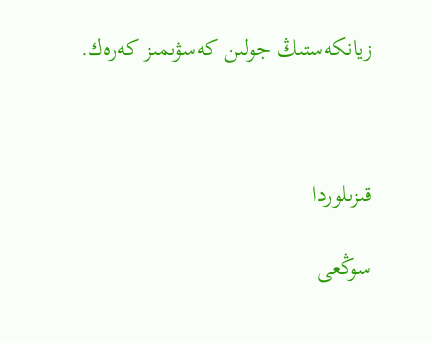زيانكەستىڭ جولىن كەسۋىمىز كەرەك.



قىزىلوردا

سوڭعى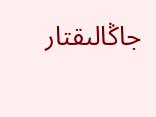جاڭالىقتار